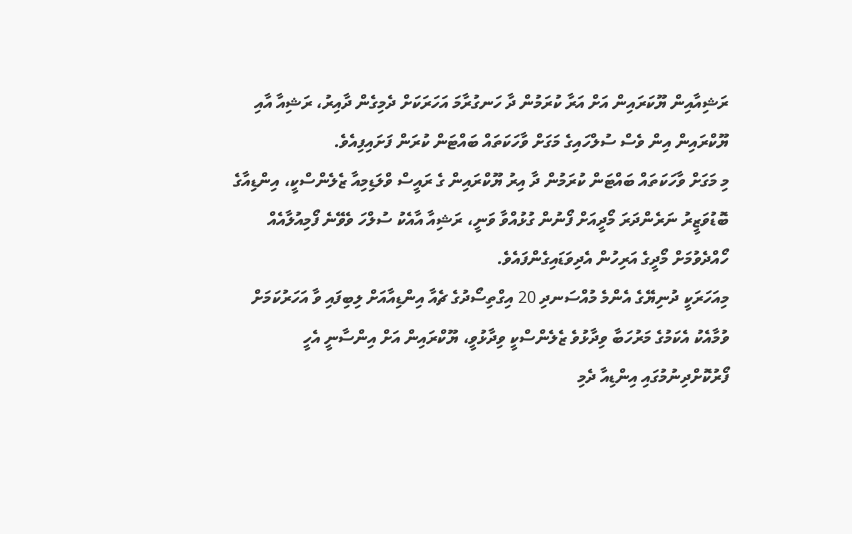ރަޝިއާއިން ޔޫކަރައިން އަށް އަރާ ކުރަމުން ދާ ހަނގުރާމަ އަހަރަކަށް ދެމިގެން ދާއިރު، ރަޝިއާ އާއި ޔޫކްރައިން އިން ވެސް ސުލްހައިގެ މަގަށް ވާހަކަތައް ބައްޓަން ކުރަން ފަށައިފިއެވެ.
މި މަގަށް ވާހަކަތައް ބައްޓަން ކުރަމުން ދާ އިރު ޔޫކްރައިން ގެ ރައީސް ވްލަޑިމިއާ ޒެލެންސްކީ، އިންޑިއާގެ ބޮޑުވަޒީރު ނަރެންދަރަ މޯދީއަށް ފޯނުން ގުޅުއްވާ ވަނީ، ރަޝިއާ އާއެކު ސުލްހަ ވެވޭނެ ފޯމިއުލާއެއް ހޯއްދެވުމަށް މޯދީގެ އަރިހުން އެދިވަޑައިގެންފައެވެ.
މިއަހަރަކީ ދުނިޔޭގެ އެންމެ މުއްސަނދި 20 އިގްތިސޯދުގެ ޗެއާ އިންޑިއާއަށް ލިބިފައި ވާ އަހަރުކަމަށް ވުމާއެކު އެކަމުގެ މަރުހަބާ ވިދާޅުވެ ޒެލެންސްކީ ވިދާޅުވީ، ޔޫކްރައިން އަށް އިންސާނީ އެހީ ފޯރުކޮށްދިނުމުގައި އިންޑިއާ ދެމި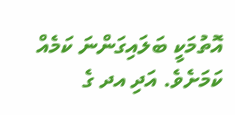އޮތުމަކީ ބަލައިގަންނަ ކަމެއް ކަމަށެވެ. އަދި އދ ގެ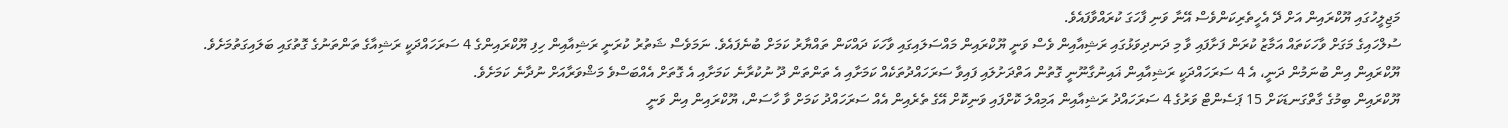މަޖިލީހުގައި ޔޫކްރައިން އަށް ދޭ އެހީތެރިކަންވެސް އޭނާ ވަނި ފާހަގަ ކުރައްވާފައެވެ.
ސުލްހައިގެ މަގަށް ވާހަކަތައް އަމާޒު ކުރަން ފަށާފައި ވާ މި ދަނދިވަޅުގައި ރަޝިއާއިން ވެސް ވަނީ ޔޫކްރައިން މައްސަލައިގައި ވާހަކަ ދައްކަން ތައްޔާރު ކަމަށް ބުނެފައެވެ. ނަމަވެސް ޝަތުރު ކުރަނީ ރަޝިއާއިން ހިފި ޔޫކްރައިންގެ 4 ސަރަހައްދަކީ ރަޝިއާގެ ތަންތަނުގެ ގޮތުގައި ބަލައިގަތުމަށެވެ.
ޔޫކްރައިން އިން ބުނަމުން ދަނީ، އެ 4 ސަރަހައްދަކީ ރަޝިއާއިން ޣައިނުގާނޫނީ ގޮތުން އަތްދަށުލައި ފައިވާ ސަރަހައްދުތަކެއް ކަމަށާއި އެ ތަންތަން ދޫ ނުކުރާނެ ކަމަށާއި އެ ގޮތަށް އެއްބަސްވެ މަޝްވަރާއަށް ނުދާނެ ކަމަށެވެ.
ޔޫކްރައިން ބިމުގެ ގާތްގަނޑަކަށް 15 ޕަސެންޓް ވަރުގެ 4 ސަރަހައްދު ރަޝިއާއިން އަމިއްލަ ކޮށްފައި ވަނިކޮށް އޭގެ ތެރެއިން އެއް ސަރަހައްދު ކަމަށް ވާ ހާސަން، ޔޫކްރައިން އިން ވަނީ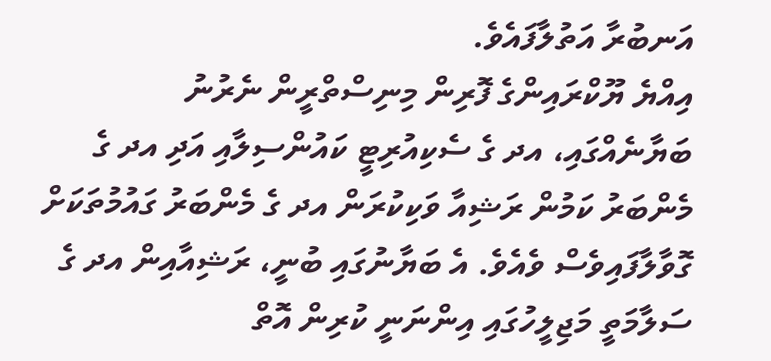އަނބުރާ އަތުލާފައެވެ.
އިއްޔެ ޔޫކްރައިންގެ ފޮރިން މިނިސްތްރީން ނެރުނު ބަޔާނެއްގައި، އދ ގެ ސެކިއުރިޓީ ކައުންސިލާއި އަދި އދ ގެ މެންބަރު ކަމުން ރަޝިއާ ވަކިކުރަން އދ ގެ މެންބަރު ގައުމުތަކަށް ގޮވާލާފައިވެސް ވެއެވެ. އެ ބަޔާނުގައި ބުނީ، ރަޝިއާއިން އދ ގެ ސަލާމަތީ މަޖިލީހުގައި އިންނަނީ ކުރިން އޮތް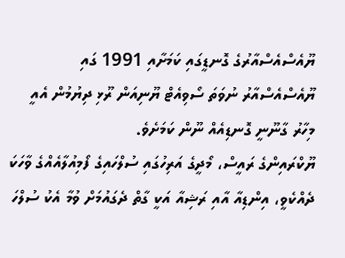ޔޫއެސްއެސްއާރުގެ ގޮނޑީގައި ކަމަށާއި 1991 ގައި ޔޫއެސްއެސްއާރު ނުވަތަ ސޯވިއެޓް ޔޫނިއަން ރޫޅި ދިޔުމުން އެއީ މިހާރު ގާނޫނީ ގޮނޑިއެއް ނޫން ކަމަށެވެ.
ޔޫކްރައިންގެ ރައީސް، މޯދީގެ އަރިހުގައި ސުލްހައިގެ ފޯމިއުލާއެއްގެ ވާހަކަ ދެއްކެވީ، އިންޑިއާ އާއި ރަޝިއާ އަކީ ގާތް ދެގައުމަށް ވުމާ އެކު ސުލްހަ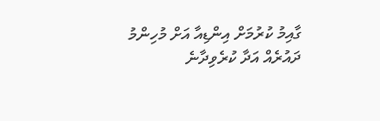ގާއިމު ކުރުމަށް އިންޑިއާ އަށް މުހިންމު ދައުރެއް އަދާ ކުރެވިދާނެ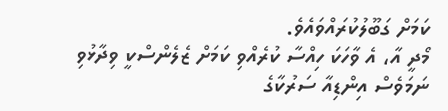ކަމަށް ގަބޫލުކުރައްވައެވެ.
މޯދީ އާ، އެ ވާހަކަ ހިއްސާ ކުރެއްވި ކަމަށް ޒެލެންސްކީ ވިދާޅުވި ނަމަވެސް އިންޑިއާ ސަރުކާގެ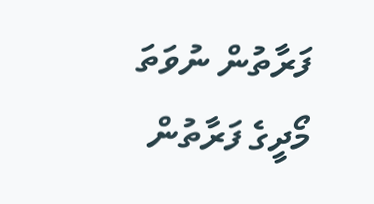ފަރާތުން ނުވަތަ މޯދީގެ ފަރާތުން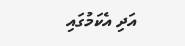އަދި އެކަމުގައި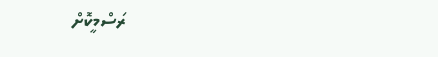ރަސްމީކޮށް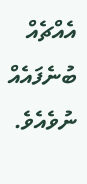އެއްޗެއް ބުނެފައެއް ނުވެއެވެ.